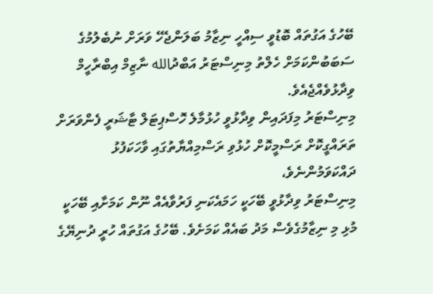ބޭހުގެ އަގުތައް ބޮޑުވީ ސިއްހީ ނިޒާމު ބަލަންޖެހޭ ވަރަށް ނުބެލުމުގެ ސަބަބުންކަމަށް ހެލްތު މިނިސްޓަރު އަބްދުالله ނާޒިމް އިބްރާހީމް ވިދާޅުވެއްޖެއެވެ.
މިނިސްޓަރު މިފަދައިން ވިދާޅުވީ ހުޅުމާލެ ހޮސްޕިޓަލް ޓާޝަރީ ފެންވަރަށް ތަރައްގީކޮށް ރަސްމީކޮށް ހުޅުވި ރަސްމިއްޔާތުގައި ވާހަކަފުޅު ދައްކަވަމުންނެވެ،
މިނިސްޓަރު ވިދާޅުވީ ބޭހަކީ ހަމައެކަނި ފަރުވާއެއް ނޫން ކަމަށާއި ބޭހަކީ މުޅި މި ނިޒާމުގެވެސް މަދު ބައެއް ކަމަށެވެ. ބޭހުގެ އަގުތައް ހުރީ ދުނިޔޭގެ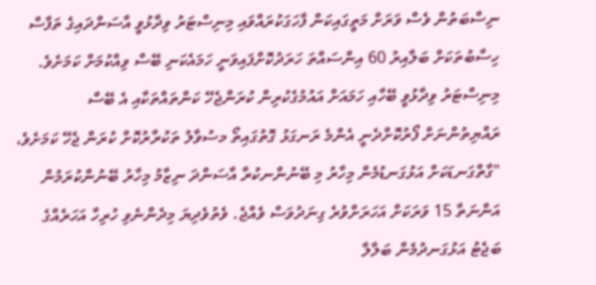ނިސްބަތުން ވެސް ވަރަށް މަތީގައިކަން ފާހަގަކުރައްވައި މިނިސްޓަރު ވިދާޅުވީ އާސަންދައިގެ ތަފާސް ހިސާބުތަކަށް ބަލާއިރު 60 އިންސައްތަ ހަރަދުކޮށްފައިވަނީ ހަމައެކަނި ބޭސް ވިއްކުމަށް ކަމަށެވެ.
މިނިސްޓަރު ވިދާޅުވީ ބޭހާއި ހަމައަށް އައުމުގެކުރިން ކުރަންޖެހޭ ކަންތައްތަކާއި އެ ބޭސް ރައްޔިތުންނަށް ފޯރުކޮށްދެނީ އެންމެ ރަނގަޅު ގޮތުގައިތޯ މސުވާލު ތަކުރާރުކޮށް ކުރަން ޖެހޭ ކަމަށެވެ،
"ގާތްގަނޑަކަށް އަޅުގަނޑުމެން މިހާރު މި ބޭނުންނކުރާ އާސަންދަ ނިޒާމު މިހާރު ބޭނުންކުރަމުން އަންނަތާ 15 ވަރަކަށް އަހަރަށްވުރެ ގިނަދުވަސް ވެއްޖެ. ވެތުވެދިޔަ މިދެންނެވި ހުރިހާ އަހަރެއްގެ ބަޖެޓު އަޅުގަނދުމެން ބަލާލާ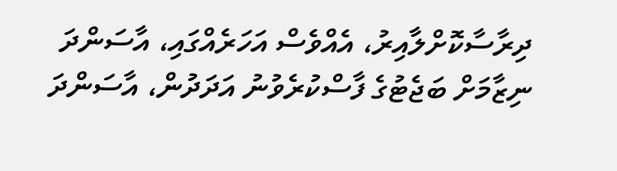ދިރާސާކޮށްލާއިރު، އެއްވެސް އަހަރެއްގައި، އާސަންދަ ނިޒާމަށް ބަޖެޓުގެ ފާސްކުރެވުނު އަދަދުން، އާސަންދަ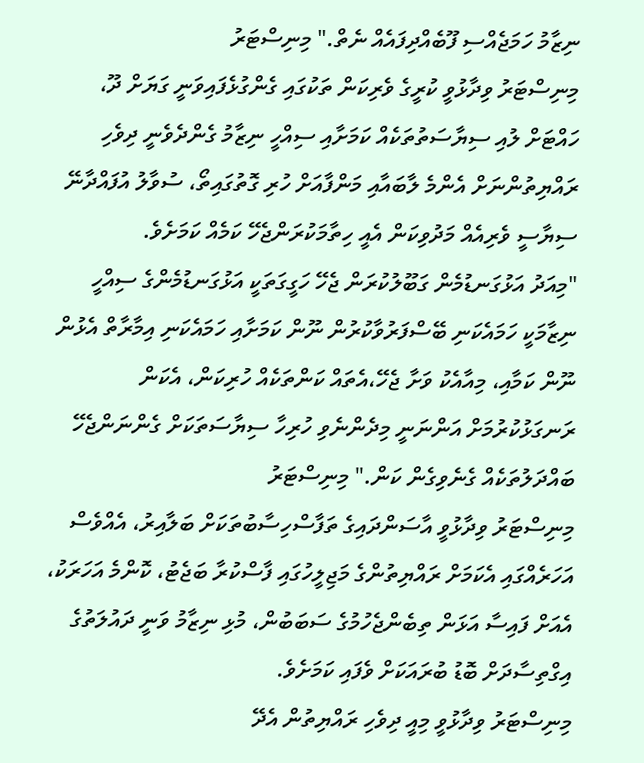ނިޒާމު ހަމަޖެއްސި ފޫބެއްދިފައެއް ނެތް." މިނިސްޓަރު
މިނިސްޓަރު ވިދާޅުވީ ކުރީގެ ވެރިކަން ތަކުގައި ގެންގުޅެފައިވަނީ ގަޔަށް ދޫ، ހައްޓަށް ލުއި ސިޔާސަތުތަކެއް ކަމަށާއި ސިއްހީ ނިޒާމު ގެންދެވެނީ ދިވެހި ރައްޔިތުންނަށް އެންމެ ލާބައާއި މަންފާއަށް ހުރި ގޮތުގައިތޯ، ސުވާލު އުފައްދާނޭ ސިޔާސީ ވެރިއެއް މަދުވިކަން އެއީ ހިތާމަކުރަންޖެހޭ ކަމެއް ކަމަށެވެ.
"މިއަދު އަޅުގަނޑުމެން ގަބޫލުކުރަން ޖެހޭ ހަގީގަތަކީ އަޅުގަނޑުމެންގެ ސިއްހީ ނިޒާމަކީ ހަމައެކަނި ބޭސްފަރުވާކުރުން ނޫން ކަމަށާއި ހަމައެކަނި އިމާރާތް އެޅުން ނޫން ކަމާއި، މިއާއެކު ވަށާ ޖެހޭ،އެތައް ކަންތަކެއް ހުރިކަން، އެކަން ރަނގަޅުކުރުމަށް އަންނަނީ މިދެންނެވި ހުރިހާ ސިޔާސަތަކަށް ގެންނަންޖެހޭ ބައްދަލުތަކެއް ގެނެވިގެން ކަން." މިނިސްޓަރު
މިނިސްޓަރު ވިދާޅުވީ އާސަންދައިގެ ތަފާސްހިސާބުތަކަށް ބަލާއިރު، އެއްވެސް އަހަރެއްގައި އެކަމަށް ރައްޔިތުންގެ މަޖިލީހުގައި ފާސްކުރާ ބަޖެޓު، ކޮންމެ އަހަރަކު، އެއަށް ފައިސާ އަޅަން ތިބެންޖެހުމުގެ ސަބަބުން، މުޅި ނިޒާމު ވަނީ ދައުލަތުގެ އިގްތިސާދަށް ބޮޑު ބުރައަކަށް ވެފައި ކަމަށެވެ.
މިނިސްޓަރު ވިދާޅުވީ މިއީ ދިވެހި ރައްޔިތުން އެދޭ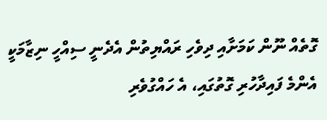ގޮތެއް ނޫން ކަމަށާއި ދިވެހި ރައްޔިތުން އެދެނީ ސިއްހީ ނިޒާމަކީ އެންމެ ފައިދާހުރި ގޮތުގައި، އެ ހައްގުވެރި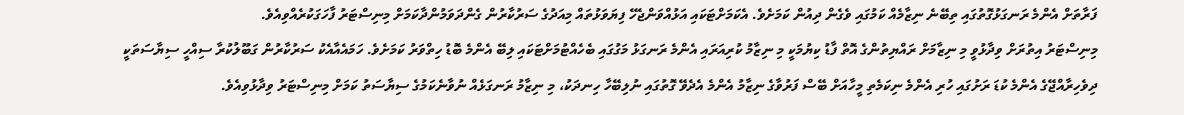ފަރާތަށް އެންމެ ރަނގަޅުގޮތުގައި ތިބޭނެ ނިޒާމެއް ކަމުގައި ވެގެން ދިއުން ކަމަށެވެ. އެކަމަށްޓަކައި އަޅުއްވަންޖެހޭ ފިޔަވަޅުތައް މިއަދުގެ ސަރުކާރުން ގެންދަވަމުންދާކަމަށް މިނިސްޓަރު ފާހަގަކުރެއްވިއެވެ.
މިނިސްޓަރު އިތުރަށް ވިދާޅުވީ މި ނިޒާމަށް ރައްޔިތުންގެ އޮތް ފާޑު ކިޔުމަކީ މި ނިޒާމު ކުރިއަރައި އެންމެ ރަނގަޅު މަގުގައި ބެހެއްޓުމަށްޓަކައި ލިބޭ އެންމެ ބޮޑު ހިތްވަރު ކަމަށެވެ. ހަމައެއާއެކު ސަރުކާރުން ގަބޫލުކުރާ ސިއްހީ ސިޔާސަތަކީ ދިވެހިރާއްޖޭގެ އެންމެ ކުޑަ ރަށުގައި ހުރި އެންމެ ނިކަމެތި މީހާއަށް ބޭސް ފަރުވާގެ ނިޒާމު އެންމެ އެދެވޭ ގޮތުގައި ނުލިބޭހާ ހިނދަކު، މި ނިޒާމު ރަނގަޅެއް ނުވާނެކަމުގެ ސިޔާސަތު ކަމަށް މިނިސްޓަރު ވިދާޅުވިއެވެ.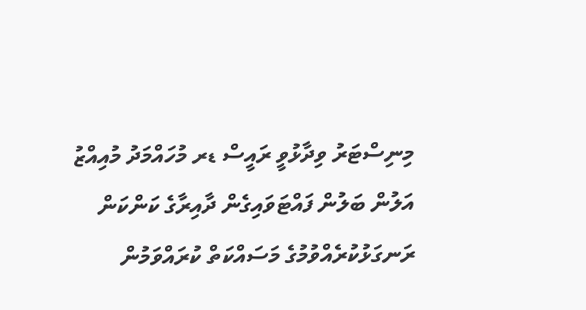މިނިސްޓަރު ވިދާޅުވީ ރައީސް ޑރ މުހައްމަދު މުއިއްޒު އަލުން ބަލުން ފައްޓަވައިގެން ދާއިރާގެ ކަންކަން ރަނގަޅުކުރެއްވުމުގެ މަސައްކަތް ކުރައްވަމުން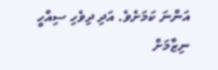އަންނަ ކަމަށެވެ. އަދި ދިވެހި ސިއްހީ ނިޒާމަށް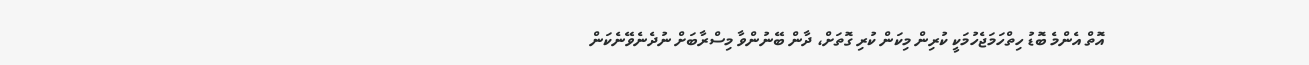އޮތް އެންމެ ބޮޑު ހިތްހަމަޖެހުމަކީ ކުރިން މިކަން ކުރި ގޮތަށް، ދާން ބޭނުންވާ މިސްރާބަށް ނުދެނެވޭނެކަން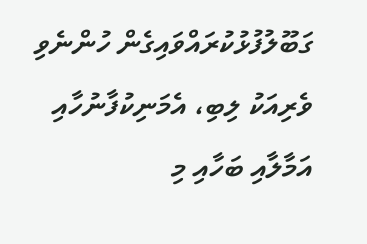ގަބޫލުފުޅުކުރައްވައިގެން ހުންނެވި ވެރިއަކު ލިބި، އެމަނިކުފާނުހާއި އަމާލާއި ބަހާއި މި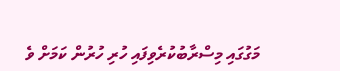މަގުގައި މިސްރާބުކުރެވިފައި ހުރި ހުރުން ކަމަށް ވެ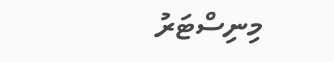މިނިސްޓަރު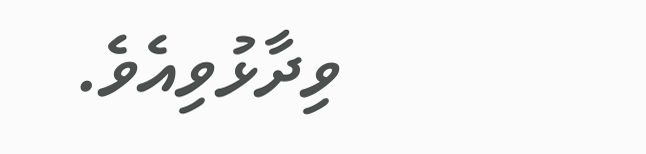ވިދާޅުވިއެވެ.